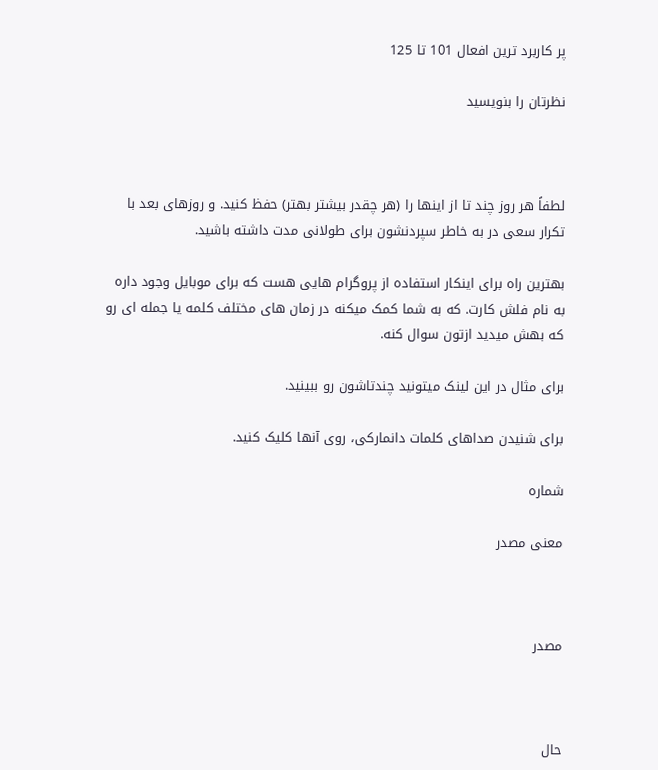پر کاربرد ترین افعال 101 تا 125

نظرتان را بنویسید



لطفاً هر روز چند تا از اینها را (هر چقدر بیشتر بهتر) حفظ کنید. و روزهای بعد با تکرار سعی در به خاطر سپردنشون برای طولانی مدت داشته باشید.

بهترین راه برای اینکار استفاده از پروگرام هایی هست که برای موبایل وجود داره به نام فلش کارت. که به شما کمک میکنه در زمان های مختلف کلمه یا جمله ای رو که بهش میدید ازتون سوال کنه.

برای مثال در این لینک میتونید چندتاشون رو ببینید.

برای شنیدن صداهای کلمات دانمارکی، روی آنها کلیک کنید.

شماره

معنی مصدر



مصدر



حال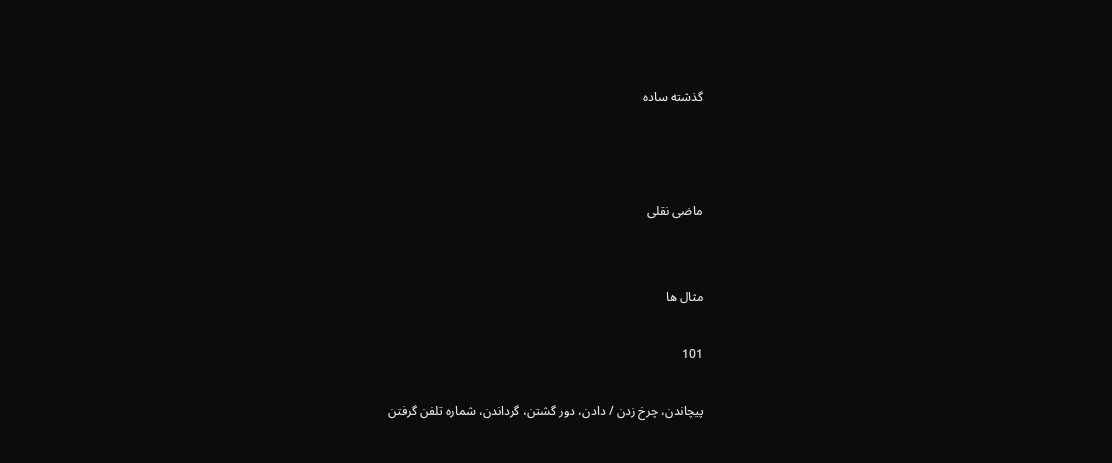گذشته ساده



ماضی نقلی


مثال ها

101

پیچاندن، چرخ زدن / دادن، دور گشتن، گرداندن، شماره تلفن گرفتن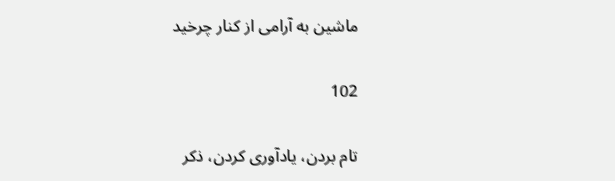ماشین به آرامی از کنار چرخید

102

تام بردن، یادآوری کردن، ذکر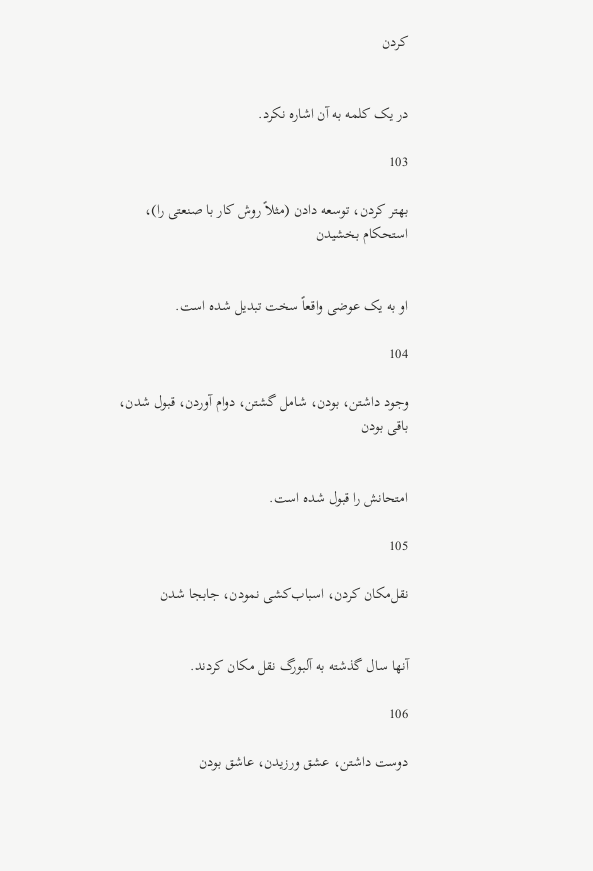کردن


در یک کلمه به آن اشاره نکرد.

103

بهتر کردن، توسعه دادن (مثلاً روش کار با صنعتی را)، استحکام بخشیدن


او به یک عوضی واقعاً سخت تبدیل شده است.

104

وجود داشتن، بودن، شامل گشتن، دوام آوردن، قبول شدن، باقی بودن


امتحانش را قبول شده است.

105

نقل‌مکان کردن، اسباب‌کشی نمودن، جابجا شدن


آنها سال گذشته به آلبورگ نقل مکان کردند.

106

دوست داشتن، عشق ورزیدن، عاشق بودن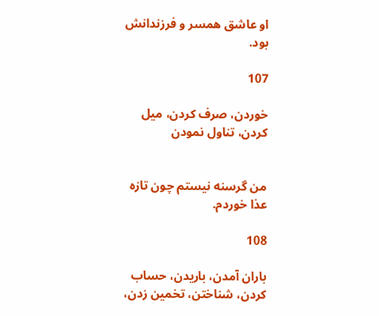او عاشق همسر و فرزندانش بود.

107

خوردن، صرف کردن، میل کردن، تناول نمودن


من گرسنه نیستم چون تازه عذا خوردم.

108

باران آمدن، باریدن، حساب کردن، شناختن، تخمین زدن،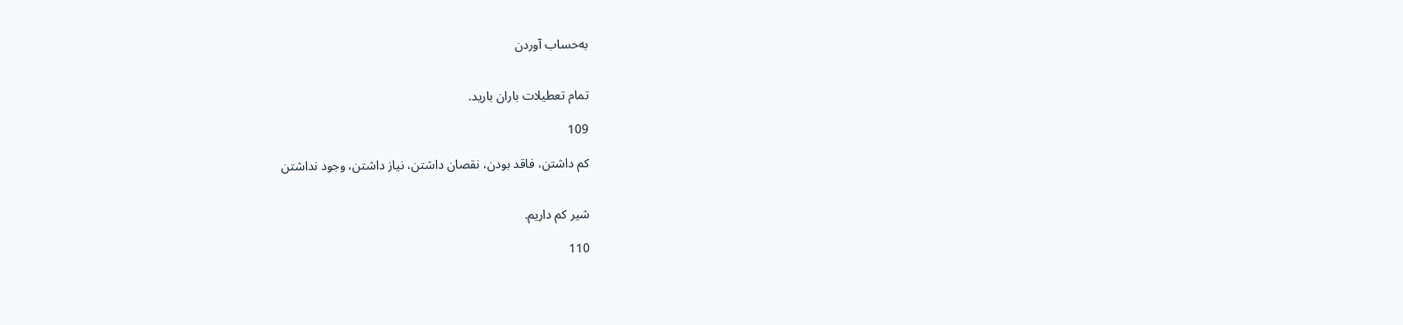به‌حساب آوردن


تمام تعطیلات باران بارید.

109

کم داشتن، فاقد بودن، نقصان داشتن، نیاز داشتن، وجود نداشتن


شیر کم داریم.

110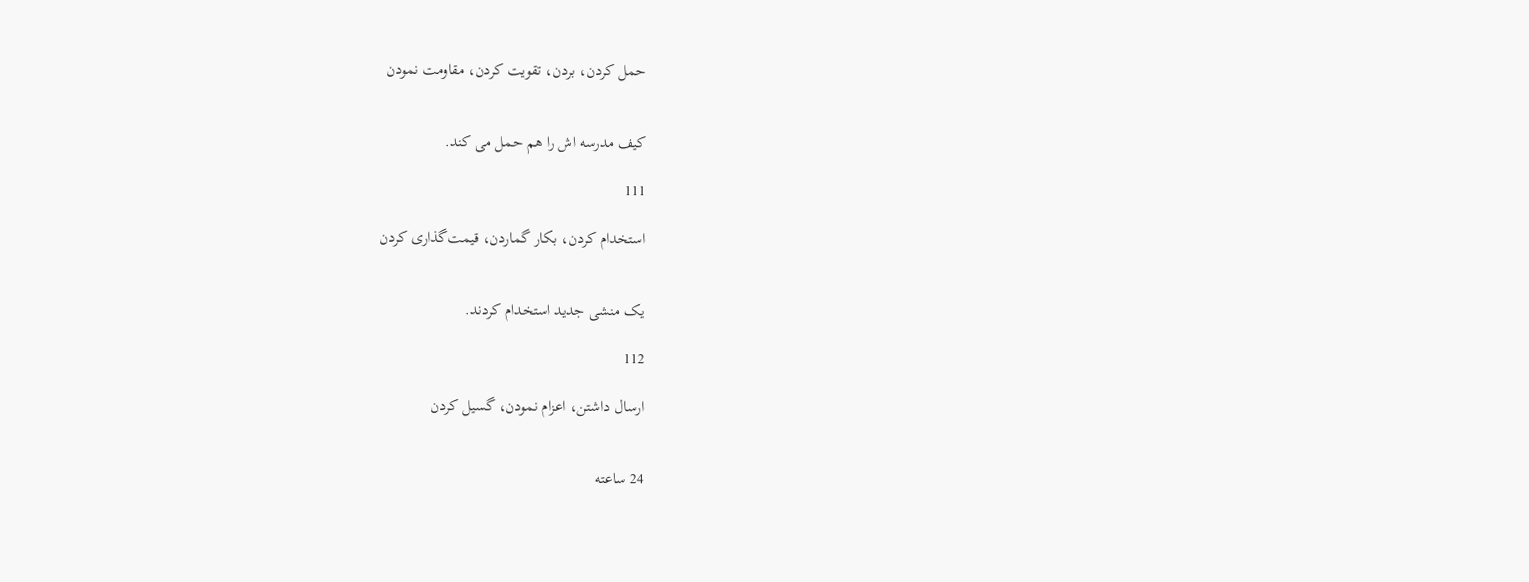حمل کردن، بردن، تقویت کردن، مقاومت نمودن


کیف مدرسه اش را هم حمل می کند.

111

استخدام کردن، بکار گماردن، قیمت‌گذاری کردن


یک منشی جدید استخدام کردند.

112

ارسال داشتن، اعزام نمودن، گسیل کردن


24 ساعته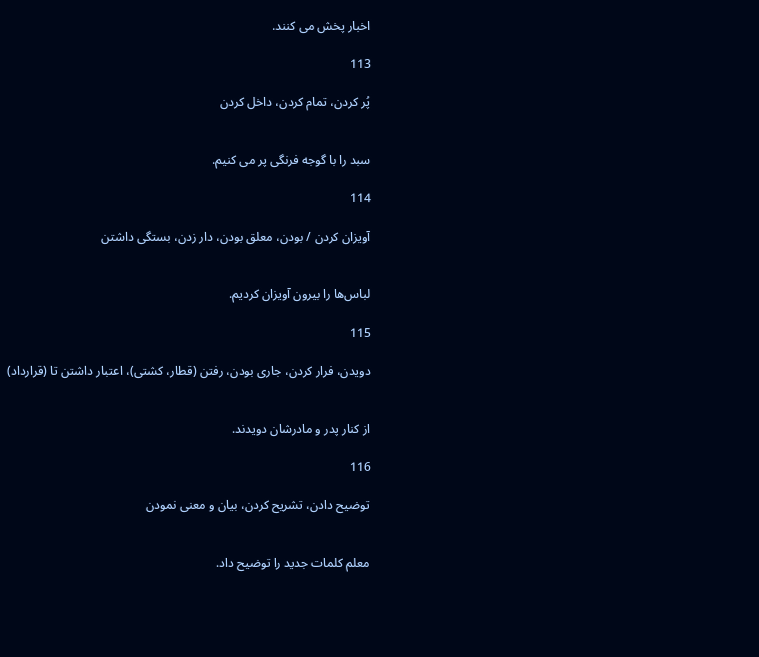اخبار پخش می کنند.

113

پُر کردن، تمام کردن، داخل کردن


سبد را با گوجه فرنگی پر می کنیم.

114

آویزان کردن / بودن، معلق بودن، دار زدن، بستگی داشتن


لباس‌ها را بیرون آویزان کردیم.

115

دویدن، فرار کردن، جاری بودن، رفتن (قطار، کشتی)، اعتبار داشتن تا (قرارداد)


از کنار پدر و مادرشان دویدند.

116

توضیح دادن، تشریح کردن، بیان و معنی نمودن


معلم کلمات جدید را توضیح داد.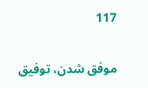117

موفق شدن، توفیق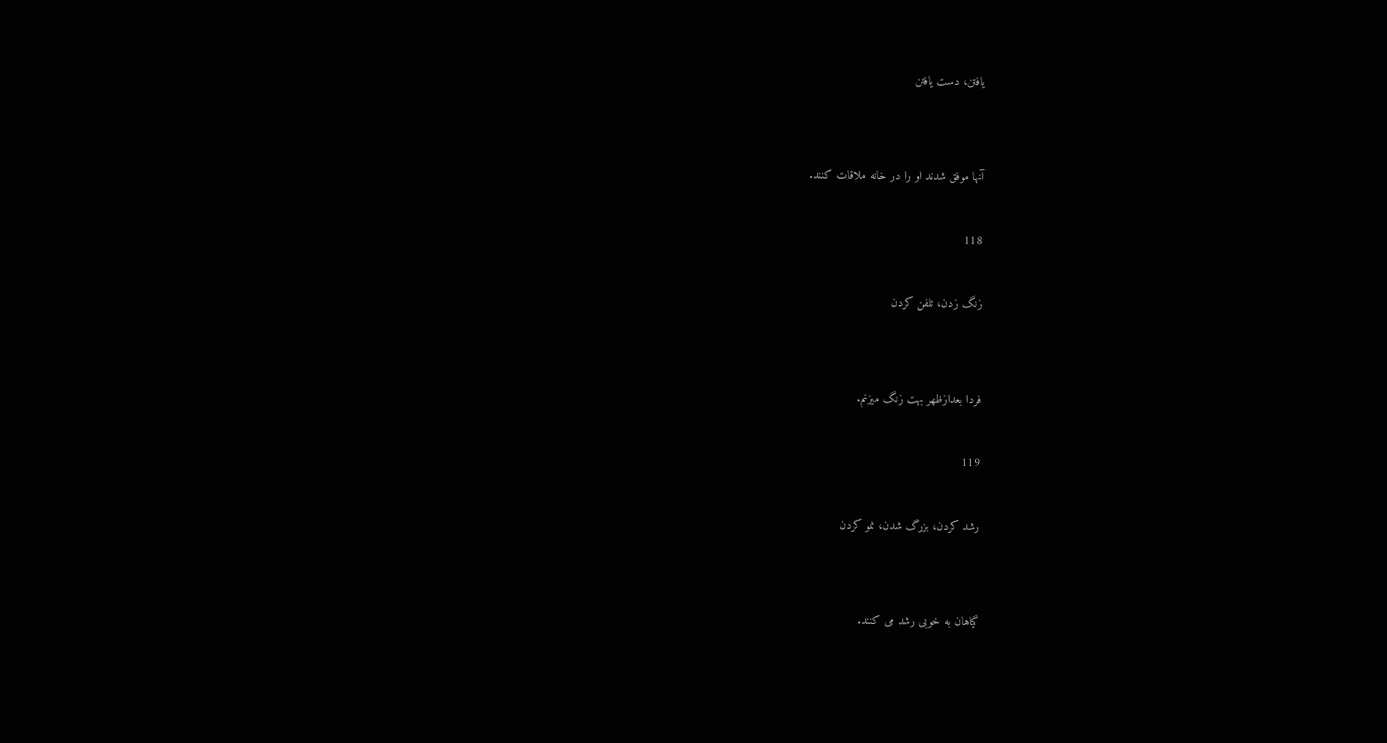یافتن، دست یافتن


آنها موفق شدند او را در خانه ملاقات کنند.

118

زنگ زدن، تلفن کردن


فردا بعدازظهر بهت زنگ میزنم.

119

رشد کردن، بزرگ شدن، نمو کردن


گیاهان به خوبی رشد می کنند.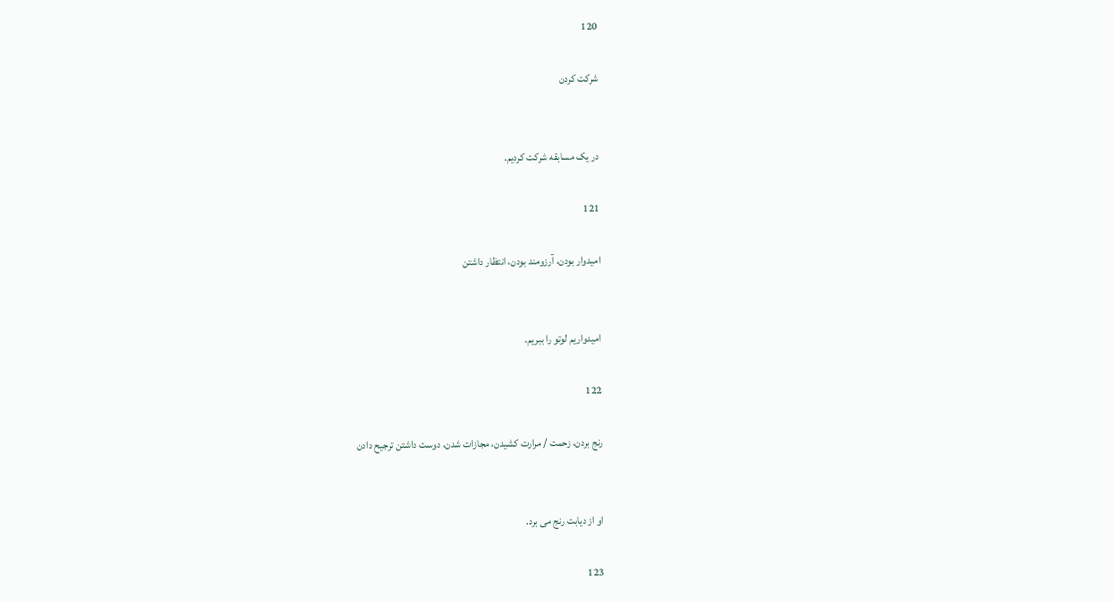120

شرکت کردن


در یک مسابقه شرکت کردیم.

121

امیدوار بودن، آرزومند بودن، انتظار داشتن


امیدواریم لوتو را ببریم.

122

رنج بردن، زحمت / مرارت کشیدن، مجازات شدن، دوست داشتن ترجیح دادن


او از دیابت رنج می برد.

123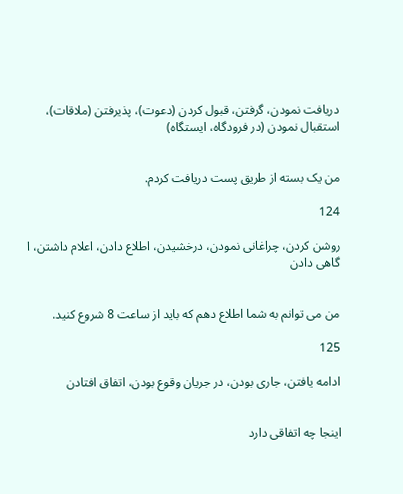دریافت نمودن، گرفتن، قبول کردن (دعوت)، پذیرفتن (ملاقات)، استقبال نمودن (در فرودگاه، ایستگاه)


من یک بسته از طریق پست دریافت کردم.

124

روشن کردن، چراغانی ‌نمودن، درخشیدن، اطلاع دادن، اعلام داشتن، ا گاهی دادن


من می توانم به شما اطلاع دهم که باید از ساعت 8 شروع کنید.

125

ادامه یافتن، جاری بودن، در جریان وقوع بودن، اتفاق افتادن


اینجا چه اتفاقی دارد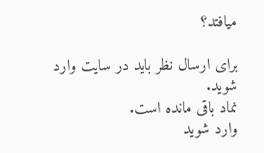میافتد؟

برای ارسال نظر باید در سایت وارد شوید.
نماد باقی مانده است.
وارد شوید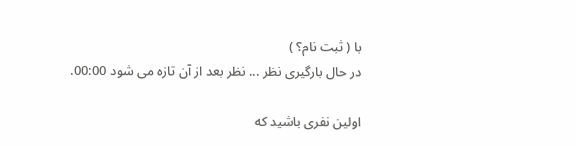با ( ثبت نام؟ )
در حال بارگیری نظر ... نظر بعد از آن تازه می شود 00:00.

اولین نفری باشید که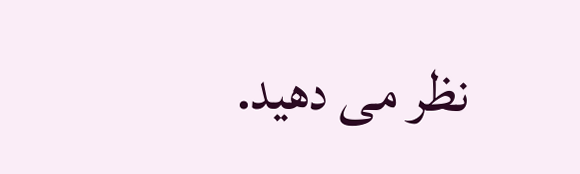نظر می دهید.